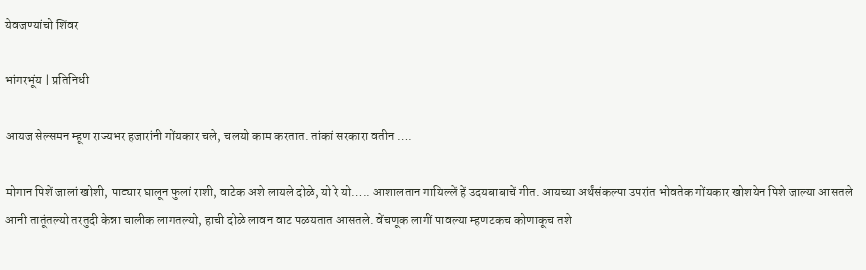येवजण्यांचो शिंवर

भांगरभूंय | प्रतिनिधी

आयज सेल्समन म्हूण राज्यभर हजारांनी गोंयकार चले, चलयो काम करतात. तांकां सरकारा वतीन ….

मोगान पिशें जालां खोशी, पाट्यार घालून फुलां राशी, वाटेक अशे लायले दोळे, यो रे यो….. आशालतान गायिल्लें हें उदयबाबाचें गीत. आयच्या अर्थंसंकल्पा उपरांत भोवतेक गोंयकार खोशयेन पिशे जाल्या आसतले आनी तातूंतल्यो तरतुदी केन्ना चालीक लागतल्यो, हाची दोळे लावन वाट पळयतात आसतले. वेंचणूक लागीं पावल्या म्हणटकच कोणाकूच तशे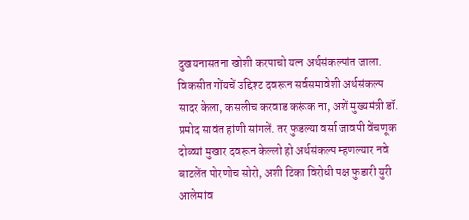दुखयनासतना खोशी करपाचो यत्न अर्थसंकल्पांत जाला. विकसीत गोंयचें उद्दिश्ट दवरून सर्वसमावेशी अर्थसंकल्प सादर केला, कसलीच करवाड करूंक ना, अशें मुख्यमंत्री डॉ. प्रमोद सावंत हांणी सांगलें. तर फुडल्या वर्सा जावपी वेंचणूक दोळ्यां मुखार दवरून केल्लो हो अर्थसंकल्प म्हणल्यार नवे बाटलेंत पोरणोच सोरो, अशी टिका विरोधी पक्ष फुडारी युरी आलेमांव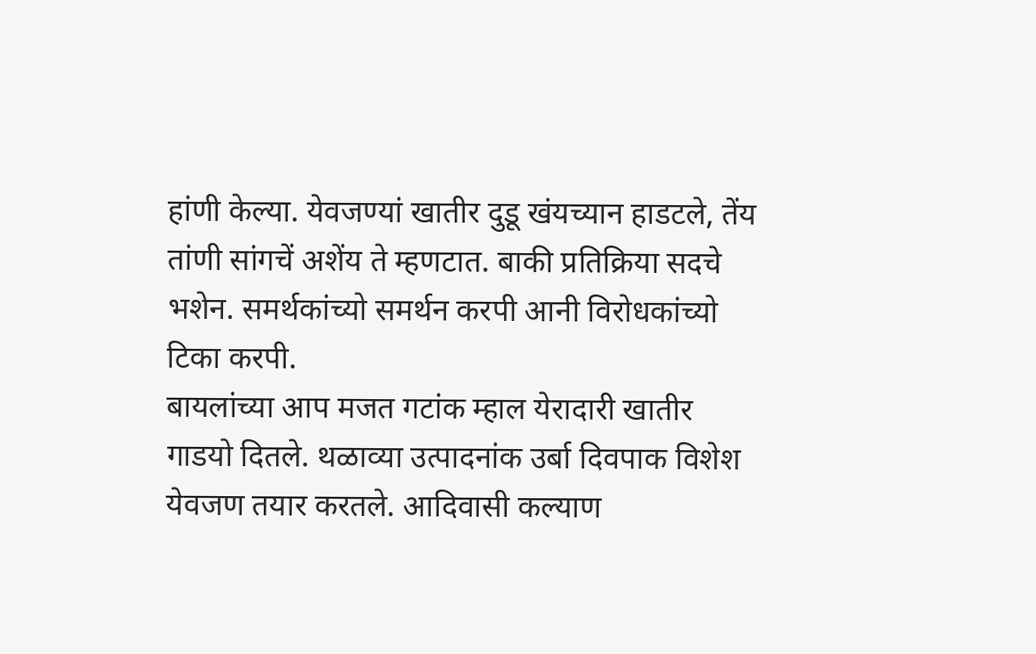हांणी केल्या. येवजण्यां खातीर दुडू खंयच्यान हाडटले, तेंय तांणी सांगचें अशेंय ते म्हणटात. बाकी प्रतिक्रिया सदचे भशेन. समर्थकांच्यो समर्थन करपी आनी विरोधकांच्यो टिका करपी.
बायलांच्या आप मजत गटांक म्हाल येरादारी खातीर गाडयो दितले. थळाव्या उत्पादनांक उर्बा दिवपाक विशेश येवजण तयार करतले. आदिवासी कल्याण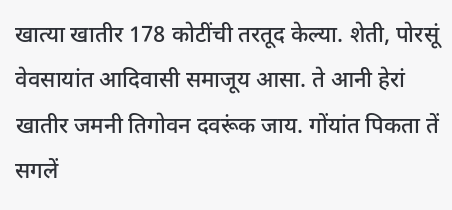खात्या खातीर 178 कोटींची तरतूद केल्या. शेती, पोरसूं वेवसायांत आदिवासी समाजूय आसा. ते आनी हेरां खातीर जमनी तिगोवन दवरूंक जाय. गोंयांत पिकता तें सगलें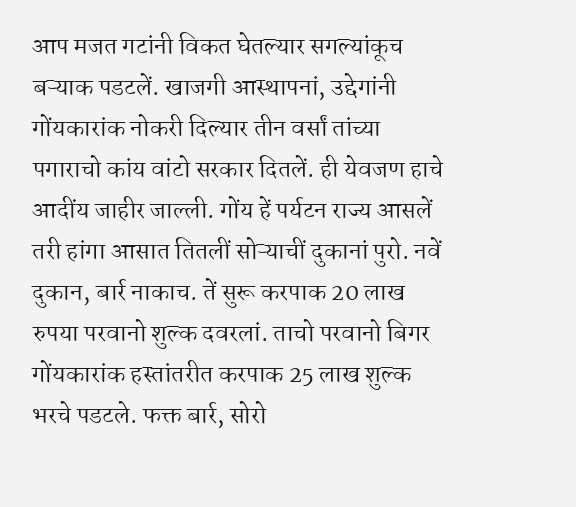आप मजत गटांनी विकत घेतल्यार सगल्यांकूच बऱ्याक पडटलें. खाजगी आस्थापनां, उद्देगांनी गोंयकारांक नोकरी दिल्यार तीन वर्सां तांच्या पगाराचो कांय वांटो सरकार दितलें. ही येवजण हाचे आदींय जाहीर जाल्ली. गोंय हें पर्यटन राज्य आसलें तरी हांगा आसात तितलीं सोऱ्याचीं दुकानां पुरो. नवें दुकान, बार्र नाकाच. तें सुरू करपाक 20 लाख रुपया परवानो शुल्क दवरलां. ताचो परवानो बिगर गोंयकारांक हस्तांतरीत करपाक 25 लाख शुल्क भरचे पडटले. फक्त बार्र, सोरो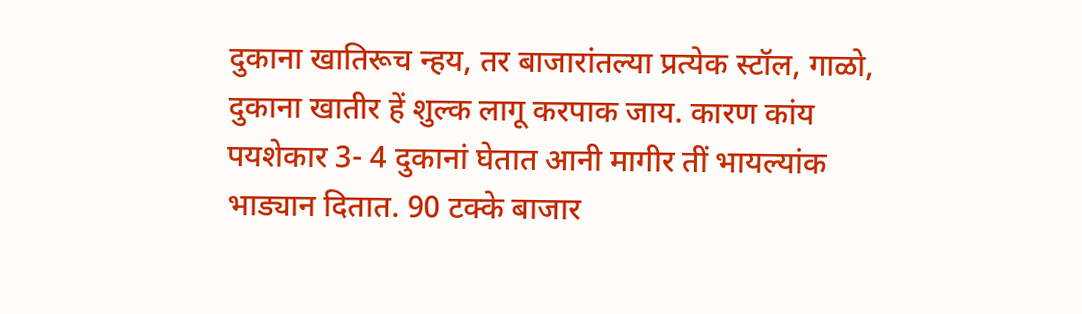दुकाना खातिरूच न्हय, तर बाजारांतल्या प्रत्येक स्टॉल, गाळो, दुकाना खातीर हें शुल्क लागू करपाक जाय. कारण कांय पयशेकार 3- 4 दुकानां घेतात आनी मागीर तीं भायल्यांक भाड्यान दितात. 90 टक्के बाजार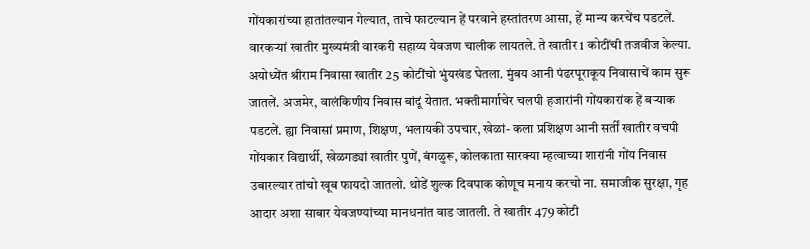गोंयकारांच्या हातांतल्यान गेल्यात, ताचे फाटल्यान हें परवाने हस्तांतरण आसा, हें मान्य करचेंच पडटलें.
वारकऱ्यां खातीर मुख्यमंत्री वारकरी सहाय्य येवजण चालीक लायतले. ते खातीर 1 कोटींची तजवीज केल्या. अयोध्येंत श्रीराम निवासा खातीर 25 कोटींचो भुंयखंड घेतला. मुंबय आनी पंढरपूराकूय निवासाचें काम सुरू जातलें. अजमेर, वालंकिणीय निवास बांदूं येतात. भक्तीमार्गाचेर चलपी हजारांनी गोंयकारांक हें बऱ्याक पडटलें. ह्या निवासां प्रमाण, शिक्षण, भलायकी उपचार, खेळां- कला प्रशिक्षण आनी सर्तीं खातीर वचपी गोंयकार विद्यार्थी, खेळगड्यां खातीर पुणें, बंगळुरू, कोलकाता सारक्या म्हत्वाच्या शारांनी गोंय निवास उबारल्यार तांचो खूब फायदो जातलो. थोडें शुल्क दिवपाक कोणूच मनाय करचो ना. समाजीक सुरक्षा, गृह आदार अशा साबार येवजण्यांच्या मानधनांत वाड जातली. ते खातीर 479 कोटी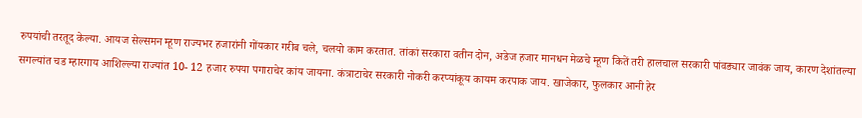रुपयांची तरतूद केल्या. आयज सेल्समन म्हूण राज्यभर हजारांनी गोंयकार गरीब चले, चलयो काम करतात. तांकां सरकारा वतीन दोन, अडेज हजार मानधन मेळचे म्हूण कितें तरी हालचाल सरकारी पांवड्यार जावंक जाय, कारण देशांतल्या सगल्यांत चड म्हारगाय आशिल्ल्या राज्यांत 10- 12 हजार रुपया पगाराचेर कांय जायना. कंत्राटाचेर सरकारी नोकरी करप्यांकूय कायम करपाक जाय. खाजेकार, फुलकार आनी हेर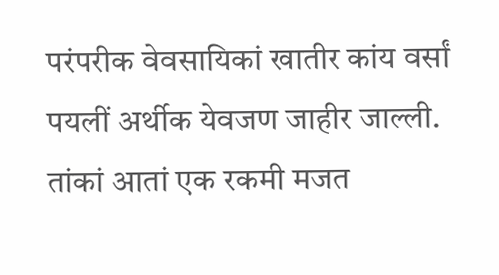परंपरीक वेवसायिकां खातीर कांय वर्सां पयलीं अर्थीक येवजण जाहीर जाल्ली. तांकां आतां एक रकमी मजत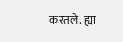करतले. ह्या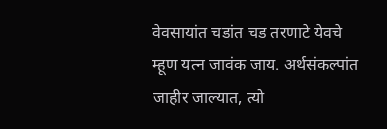वेवसायांत चडांत चड तरणाटे येवचे म्हूण यत्न जावंक जाय. अर्थसंकल्पांत जाहीर जाल्यात, त्यो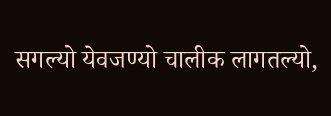सगल्यो येवजण्यो चालीक लागतल्यो,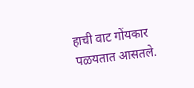हाची वाट गोंयकार
पळयतात आसतले.